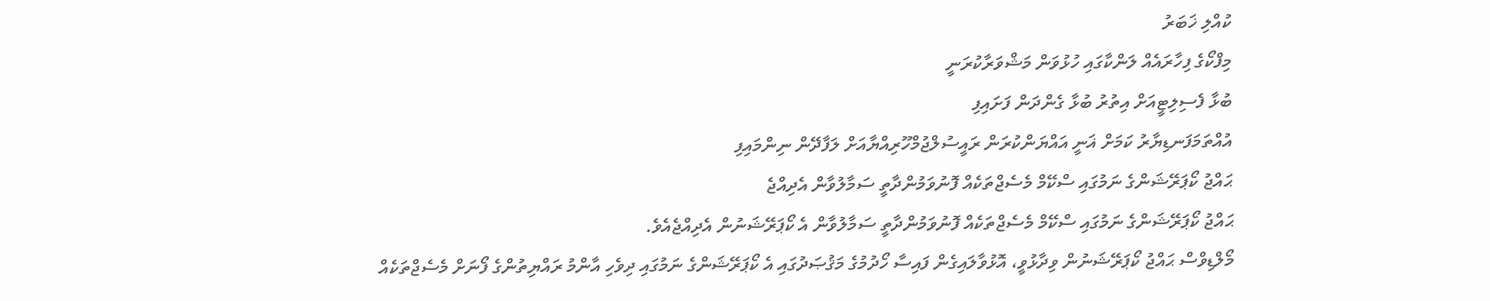ކުއްލި ޚަބަރު
މިފްކޯގެ ފިހާރައެއް ލަންކާގައި ހުޅުވަން މަޝްވަރާކުރަނީ
ބުޅާ ފެސިލިޓީއަށް އިތުރު ބުޅާ ގެންދަން ފަށައިފި
އުއްތަމަފަނޑިޔާރު ކަމަށް ޣަނީ އައްޔަންކުރަން ރައީސުލްޖުމްހޫރިއްޔާއަށް ލަފާދޭން ނިންމައިފި
ޙައްޖު ކޯޕަރޭޝަންގެ ނަމުގައި ސްކޭމް މެސެޖްތަކެއް ފޮނުވަމުންދާތީ ސަމާލުވާން އެދިއްޖެ
ޙައްޖު ކޯޕަރޭޝަންގެ ނަމުގައި ސްކޭމް މެސެޖްތަކެއް ފޮނުވަމުންދާތީ ސަމާލުވާން އެ ކޯޕަރޭޝަނުން އެދިއްޖެއެވެ.
މޯލްޑިވްސް ޙައްޖު ކޯޕަރޭޝަނުން ވިދާޅުވީ، އޮޅުވާލައިގެން ފައިސާ ހޯދުމުގެ މަޤުޞަދުގައި އެ ކޯޕަރޭޝަންގެ ނަމުގައި ދިވެހި އާންމު ރައްޔިތުންގެ ފޯނަށް މެސެޖްތަކެއް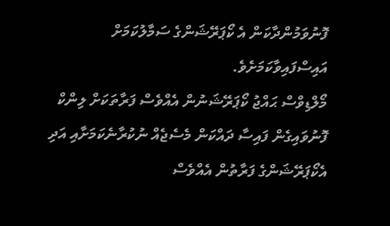ފޮނުވަމުންދާކަން އެ ކޯޕަރޭޝަންގެ ސަމާލުކަމަށް އައިސްފައިވާކަމަށެވެ.
މޯލްޑިވްސް ޙައްޖު ކޯޕަރޭޝަނުން އެއްވެސް ފަރާތަކަށް ލިންކް ފޮނުވައިގެން ފައިސާ ދައްކަން މެސެޖެއް ނުކުރާނެކަމަށާއި އަދި އެކޯޕަރޭޝަންގެ ފަރާތުން އެއްވެސް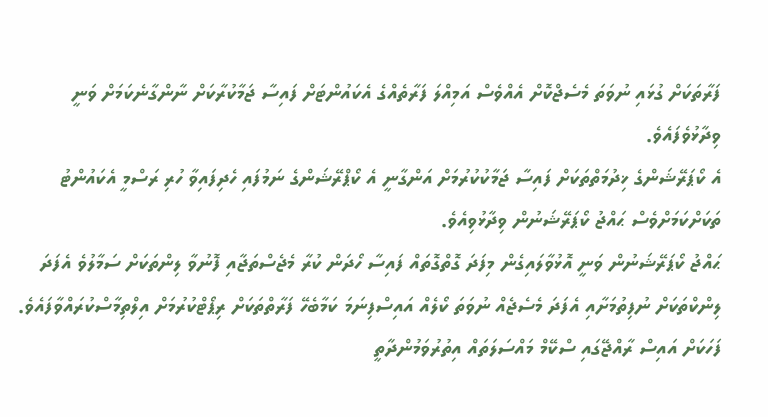ފަރާތަކަށް ގުޅައި ނުވަތަ މެސެޖްކޮށް އެއްވެސް އަމިއްލަ ފަރާތެއްގެ އެކައުންޓަށް ފައިސާ ޖަމާކުރާކަށް ނާންގާނެކަމަށް ވަނީ ވިދާޅުވެފައެވެ.
އެ ކޯޕަރޭޝަންގެ ޚިދުމަތްތަކަށް ފައިސާ ޖަމާކުކުރުމަށް އަންގާނީ އެ ކޯޕްރޭޝަންގެ ނަމުފައި ހެދިފައިވާ ހުރި ރަސްމީ އެކައުންޓު ތަކަށްކަމަށްވެސް ޙައްޖު ކޯޕަރޭޝަނުން ވިދާޅުވިއެވެ.
ޙައްޖު ކޯޕަރޭޝަނުން ވަނީ އޮޅުވާލައިގެން މިފަދަ ގޮތްގޮތައް ފައިސާ ހޯދަން ކުރާ މެޖެސްތަޖާއި ފޮނުވާ ލިންތަކަށް ސަމާލުވެ އެފަދަ ލިންކްތަކަށް ނުފިތުމަށާއި އެފަދަ މެސެޖެއް ނުވަތަ ކޯލެއް އައިސްފިނަމަ ކަމާބެހޭ ފަރާތްތަކަށް ރިޕޯޓްކުރުމަށް އިލްތިމާސްކުރައްވާފައެވެ.
ފަހަކަށް އައިސް ރާއްޖޭގައި ސްކޭމް މައްސަލަތައް އިތުރުވަމުންދާތީ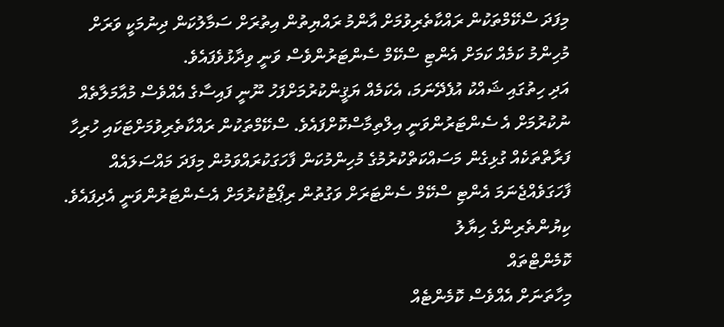މިފަދަ ސްކޭމްތަކުން ރައްކާތެރިވުމަށް އާންމު ރައްޔިތުން އިތުރަށް ސަމާލުކަން ދިނުމަކީ ވަރަށް މުހިންމު ކަމެއް ކަމަށް އެންޓި ސްކޭމް ސެންޓަރުންވެސް ވަނީ ވިދާޅުވެފައެވެ.
އަދި ހިތުގައި ޝައްކު އުފެދޭނަމަ، އެކަމެއް ޔަޤީންކުރުމަށްފަހު ނޫނީ ފައިސާގެ އެއްވެސް މުއާމަލާތެއް ނުކުރުމަށް އެ ސެންޓަރުންވަނީ އިލްތިމާސްކޮށްފައެވެ. ސްކޭމްތަކުން ރައްކާތެރިވުމަށްޓަކައި ހުރިހާ ފަރާތްތަކެއް ގުޅިގެން މަސައްކަތްކުރުމުގެ މުހިންމުކަން ފާހަގަކުރައްވަމުން މިފަދަ މައްސަލައެއް ފާހަގަވެއްޖެނަމަ އެންޓި ސްކޭމް ސެންޓަރަށް ވަގުތުން ރިޕޯޓުކުރުމަށް އެސެންޓަރުންވަނީ އެދިފައެވެ.
ކިޔުންތެރިންގެ ހިޔާލު
ކޮމެންޓްތައް
މިހާތަނަށް އެއްވެސް ކޮމެންޓެއް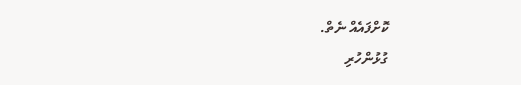ކޮށްފައެއް ނެތް.
ގުޅުންހުރި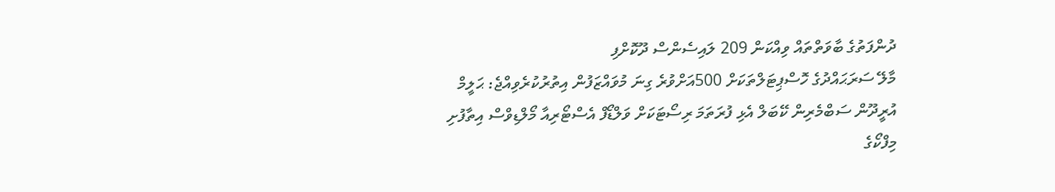ދުންފަތުގެ ބާވަތްތައް ވިއްކަން 209 ލައިސެންސް ދޫކޮށްފި
މާލޭ ސަރަޙައްދުގެ ހޮސްޕިޓަލްތަކަށް 500އަށްވުރެ ގިނަ މުވައްޒަފުން އިތުރުކުރެވިއްޖެ: ޙަލީމް
އުރީދޫން ސަބްމެރިން ކޭބަލް އެޅި ފުރަތަމަ ރިސޯޓަކަށް ވަލްޑޯފް އެސްޓޯރިއާ މޯލްޑިވްސް އިތާފުށި
މިފްކޯގެ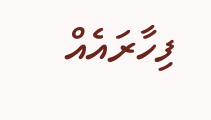ފިހާރައެއް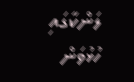ލަންކާގައި ހުޅުވަން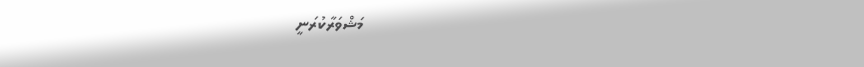މަޝްވަރާކުރަނީ